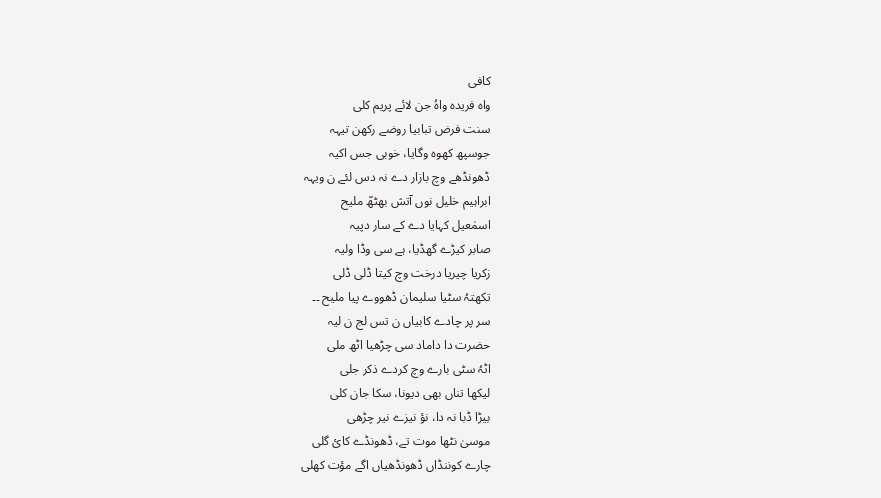کافی
واہ فریدہ واہُ جن لائے پریم کلی
سنت فرض تبابیا روضے رکھن تیہہ
جوسپھ کھوہ وگایا، خوبی جس اکیہ
ڈھونڈھے وچ بازار دے نہ دس لئے ن ویہہ
ابراہیم خلیل نوں آتش بھٹھّ ملیح
اسمٰعیل کہایا دے کے سار دپیہ
صابر کیڑے گھڈیا، ہے سی وڈا ولیہ
زکریا چیریا درخت وچ کیتا ڈلی ڈلی
تکھتہُ سٹیا سلیمان ڈھووے پیا ملیح ۔۔
سر پر چادے کابیاں ن تس لج ن لیہ
حضرت دا داماد سی چڑھیا اٹھ ملی
اٹہُ سٹی بارے وچ کردے ذکر جلی
لیکھا تناں بھی دیونا، سکا جان کلی
بیڑا ڈبا نہ دا، نؤ نیزے نیر چڑھی
موسیٰ نٹھا موت تے، ڈھونڈے کائ گلی
چارے کوننڈاں ڈھونڈھیاں اگے مؤت کھلی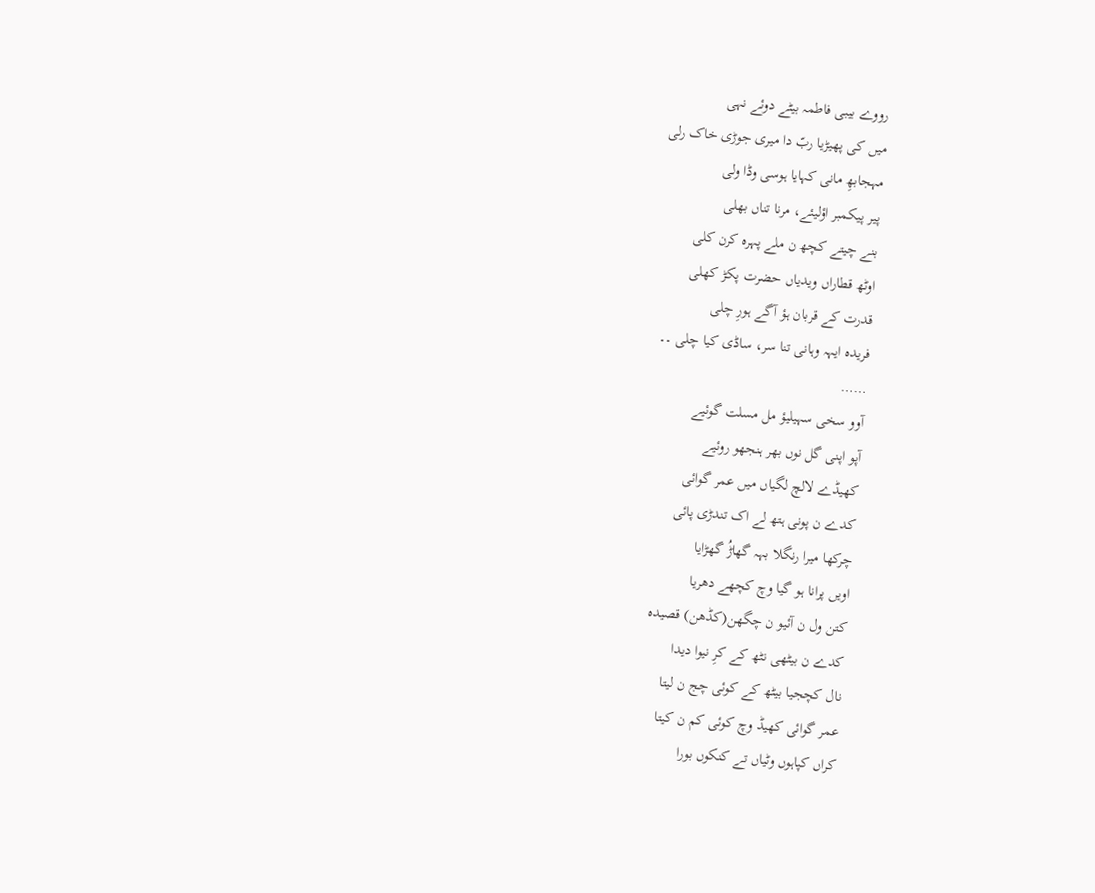رووے بیبی فاطمہ بیٹے دوئے نہی
میں کی پھیڑیا ربّ دا میری جوڑی خاک رلی
مہجابھِ مانی کہایا ہوسی وڈا ولی
پیر پیکمبر اؤلیئے، مرنا تناں بھلی
بنے چیتے کچھ ن ملے پہرہ کرن کلی
اوٹھ قطاراں ویدیاں حضرت پکڑ کھلی
قدرت کے قربان ہؤ آگے ہورِ چلی
فریدہ ایہہ وہانی تنا سر، ساڈی کیا چلی ۔۔
……
آوو سخی سہیلیؤ مل مسلت گوئیے
آپو اپنی گل نوں بھر ہنجھو روئیے
کھیڈے لالچ لگیاں میں عمر گوائی
کدے ن پونی ہتھ لے اک تندڑی پائی
چرکھا میرا رنگلا بہہ گھاڑُ گھڑایا
اویں پرانا ہو گیا وچ کچھے دھریا
کتن ول ن آئیو ن چگھن(کڈھن) قصیدہ
کدے ن بیٹھی نٹھ کے کرِ نیوا دیدا
نال کچجیا بیٹھ کے کوئی چج ن لیتا
عمر گوائی کھیڈ وچ کوئی کم ن کیتا
کراں کپاہوں وٹیاں تے کنکوں بورا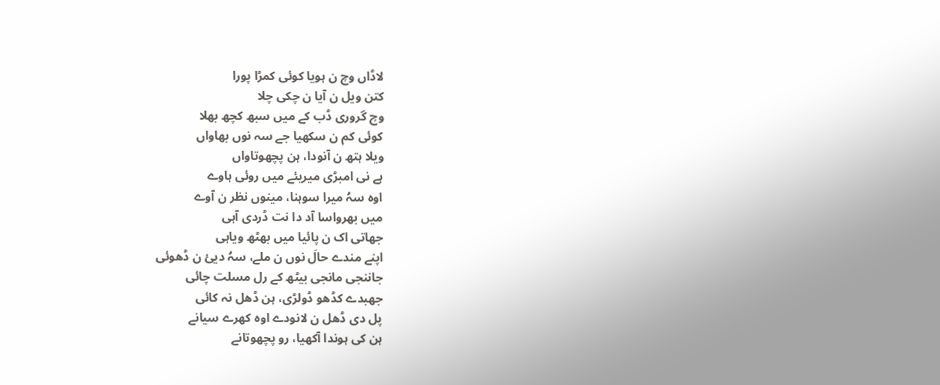لاڈاں وچ ن ہویا کوئی کمڑا پورا
کتن ویل ن آیا ن چکی چلا
وچ گروری ڈب کے میں سبھ کچھ بھلا
کوئی کم ن سکھیا جے سہ نوں بھاواں
ویلا ہتھ ن آنودا، ہن پچھوتاواں
ہے نی امبڑی میریئے میں روئی ہاوے
اوہ سہُ میرا سوہنا، مینوں نظر ن آوے
میں بھرواسا آد دا نت ڈردی آہی
جھاتی اک ن پائیا میں بھٹھ ویاہی
اپنے مندے حالَ نوں ن ملے، سہُ دیئ ن ڈھوئی
جاننجی مانجی بیٹھ کے رل مسلت چائی
جھبدے کڈھو ڈولڑی، ہن ڈھل نہ کائی
پل دی ڈھل ن لانودے اوہ کھرے سیانے
ہن کی ہوندا آکھیا، رو پچھوتانے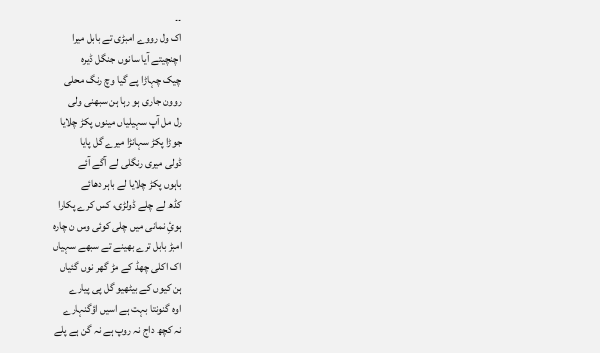۔۔
اک ول رووے امبڑی تے بابل میرا
اچنچیتے آیا سانوں جنگل ڈیرہ
چیک چہاڑا پے گیا وچ رنگ محلی
روون جاری ہو رہا ہن سبھنی ولی
رل مل آپ سہیلیاں مینوں پکڑ چلایا
جوڑا پکڑ سہانڑا میرے گل پایا
ڈولی میری رنگلی لے آگے آئے
باہوں پکڑ چلایا لے باہر دھائے
کڈھ لے چلے ڈولڑی، کس کرے پکارا
ہوئِ نمانی میں چلی کوئی وس ن چارہ
امبڑ بابل ترے بھینے تے سبھے سہیاں
اک اکلی چھڈ کے مڑ گھر نوں گئیاں
ہن کیوں کے بیٹھیو گل پی پیارے
اوہ گنونتا بہت ہے اسیں اؤگنہارے
نہ کچھ داج نہ روپ ہے نہ گن ہے پلے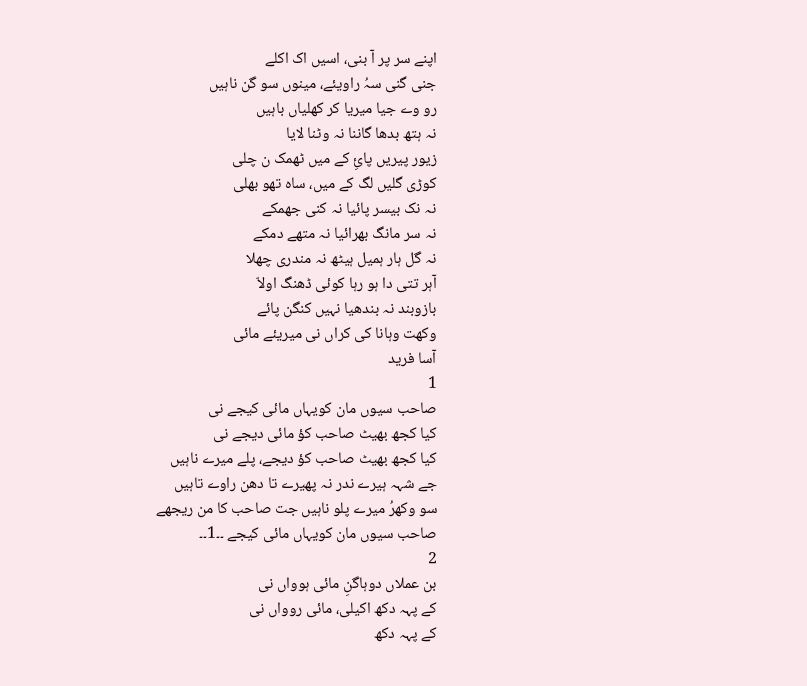اپنے سر پر آ بنی، اسیں اک اکلے
جنی گنی سہُ راویئے، مینوں سو گن ناہیں
رو وے جیا میریا کر کھلیاں باہیں
نہ ہتھ بدھا گاننا نہ وٹنا لایا
زیور پیریں پائِ کے میں ٹھمک ن چلی
کوڑی گلیں لگ کے میں، ساہ تھو بھلی
نہ نک بیسر پائیا نہ کنی جھمکے
نہ سر مانگ بھرائیا نہ متھے دمکے
نہ گل ہار ہمیل ہیٹھ نہ مندری چھلا
آہر تتی دا ہو رہا کوئی ڈھنگ اولاّ
بازوبند نہ بندھیا نہیں کنگن پائے
وکھت وہانا کی کراں نی میریئے مائی
آسا فرید
1
صاحب سیوں مان کویہاں مائی کیجے نی
کیا کجھ بھیٹ صاحب کؤ مائی دیجے نی
کیا کجھ بھیٹ صاحب کؤ دیجے، پلے میرے ناہیں
جے شہہ ہیرے ندر نہ پھیرے تا دھن راوے تاہیں
سو وکھرُ میرے پلو ناہیں جت صاحب کا من ریجھے
صاحب سیوں مان کویہاں مائی کیجے ۔۔1۔۔
2
بن عملاں دوہاگنِ مائی ہوواں نی
کے پہہ دکھ اکیلی، مائی روواں نی
کے پہہ دکھ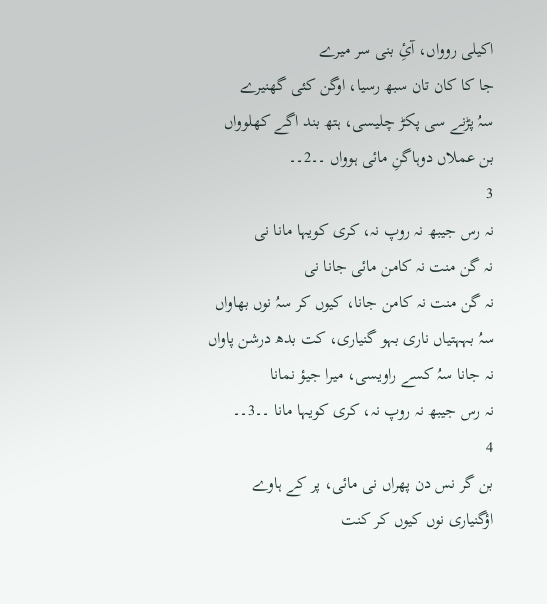اکیلی روواں، آئِ بنی سر میرے
جا کا کان تان سبھ رسیا، اوگن کئی گھنیرے
سہُ پڑنے سی پکڑ چلیسی، ہتھ بند اگے کھلوواں
بن عملاں دوہاگنِ مائی ہوواں ۔۔2۔۔
3
نہ رس جیبھ نہ روپ نہ، کری کویہا مانا نی
نہ گن منت نہ کامن مائی جانا نی
نہ گن منت نہ کامن جانا، کیوں کر سہُ نوں بھاواں
سہُ بہہتیاں ناری بہو گنیاری، کت بدھ درشن پاواں
نہ جانا سہُ کسے راویسی، میرا جیؤ نمانا
نہ رس جیبھ نہ روپ نہ، کری کویہا مانا ۔۔3۔۔
4
بن گر نس دن پھراں نی مائی، پر کے ہاوے
اؤگنیاری نوں کیوں کر کنت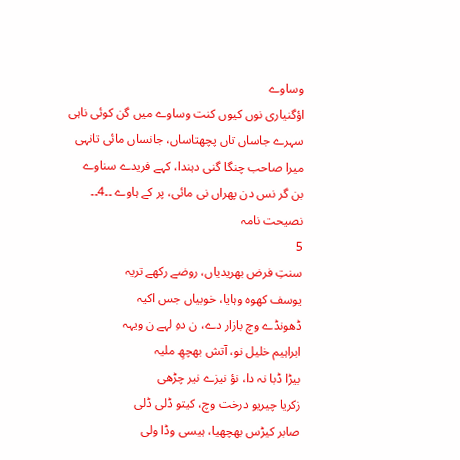وساوے
اؤگنیاری نوں کیوں کنت وساوے میں گن کوئی ناہی
سہرے جاساں تاں پچھتاساں، جانساں مائی تانہی
میرا صاحب چنگا گنی دہندا، کہے فریدے سناوے
بن گر نس دن پھراں نی مائی، پر کے ہاوے ۔۔4۔۔
نصیحت نامہ
5
سنتِ فرض بھریدیاں، روضے رکھے تریہ
یوسف کھوہ وہایا، خوبیاں جس اکیہ
ڈھونڈے وچ بازار دے، ن دہِ لہے ن ویہہ
ابراہیم خلیل نو، آتش بھچھِ ملیہ
بیڑا ڈبا نہ دا، نؤ نیزے نیر چڑھی
زکریا چیریو درخت وچ، کیتو ڈلی ڈلی
صابر کیڑس بھچھیا، ہیسی وڈا ولی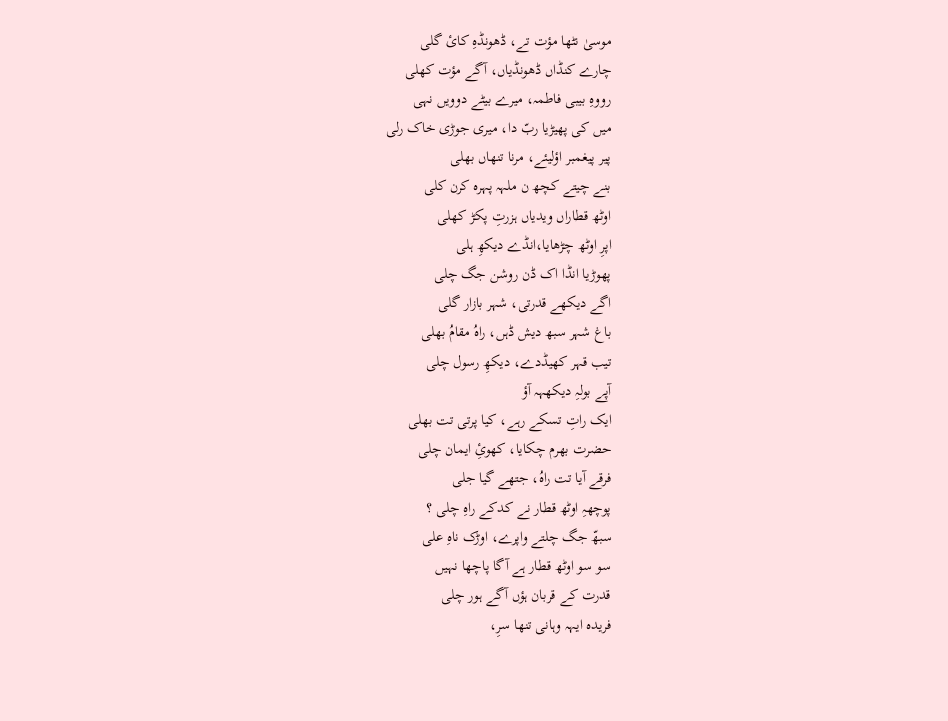موسیٰ نٹھا مؤت تے، ڈھونڈہِ کائ گلی
چارے کنڈاں ڈھونڈیاں، آگے مؤت کھلی
رووہِ بیبی فاطمہ، میرے بیٹے دوویں نہی
میں کی پھیڑیا ربّ دا، میری جوڑی خاک رلی
پیر پیغمبر اؤلیئے، مرنا تنھاں بھلی
بنے چیتے کچھ ن ملہہ پہرہ کرن کلی
اوٹھ قطاراں ویدیاں ہزرتِ پکڑ کھلی
اپرِ اوٹھ چڑھایا،انڈے دیکھِ ہلی
پھوڑیا انڈا اک ڈن روشن جگ چلی
اگے دیکھے قدرتی، شہر بازار گلی
باغ شہر سبھ دیش ڈہں، راہُ مقامُ بھلی
تیب قہر کھیڈدے، دیکھِ رسول چلی
آپے بولہِ دیکھہہ آؤ
ایک راتِ تسکے رہے، کیا پرتی تت بھلی
حضرت بھرم چکایا، کھوئِ ایمان چلی
فرقے آیا تت راہُ، جتھے گیا جلی
پوچھہِ اوٹھ قطار نے کدکے راہِ چلی ؟
سبھّ جگ چلتے واپرے، اوڑک ناہِ علی
سو سو اوٹھ قطار ہے آگا پاچھا نہیں
قدرت کے قربان ہؤں آگے ہور چلی
فریدہ ایہہ وہانی تنھا سرِ،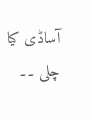آساڈی کیا چلی ۔۔